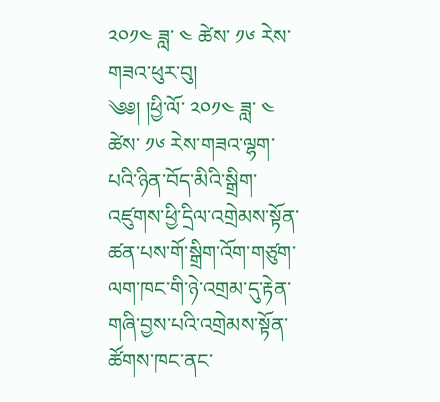༢༠༡༤ ཟླ་ ༤ ཚེས་ ༡༦ རེས་གཟའ་ཕུར་བུ།
༄༅། །ཕྱི་ལོ་ ༢༠༡༤ ཟླ་ ༤ ཚེས་ ༡༦ རེས་གཟའ་ལྷག་པའི་ཉིན་བོད་མིའི་སྒྲིག་འཛུགས་ཕྱི་དྲིལ་འགྲེམས་སྟོན་ཚན་པས་གོ་སྒྲིག་འོག་གཙུག་ལག་ཁང་གི་ཉེ་འགྲམ་དུ་རྟེན་གཞི་བྱས་པའི་འགྲེམས་སྟོན་ཚོགས་ཁང་ནང་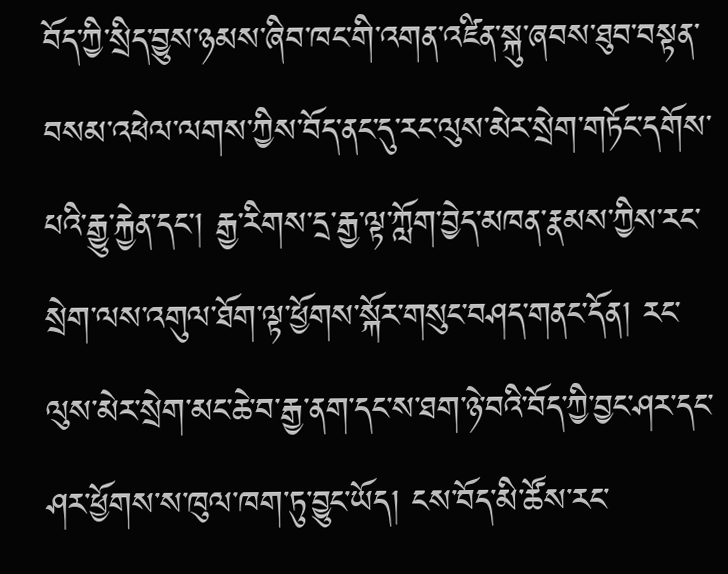བོད་ཀྱི་སྲིད་བྱུས་ཉམས་ཞིབ་ཁང་གི་འགན་འཛིན་སྐུ་ཞབས་ཐུབ་བསྟན་བསམ་འཕེལ་ལགས་ཀྱིས་བོད་ནང་དུ་རང་ལུས་མེར་སྲེག་གཏོང་དགོས་པའི་རྒྱུ་རྐྱེན་དང་། རྒྱ་རིགས་དྲ་རྒྱ་ལྟ་ཀློག་བྱེད་མཁན་རྣམས་ཀྱིས་རང་སྲེག་ལས་འགུལ་ཐོག་ལྟ་ཕྱོགས་སྐོར་གསུང་བཤད་གནང་དོན། རང་ལུས་མེར་སྲེག་མང་ཆེ་བ་རྒྱ་ནག་དང་ས་ཐག་ཉེ་བའི་བོད་ཀྱི་བྱང་ཤར་དང་ཤར་ཕྱོགས་ས་ཁུལ་ཁག་ཏུ་བྱུང་ཡོད། ངས་བོད་མི་ཚོས་རང་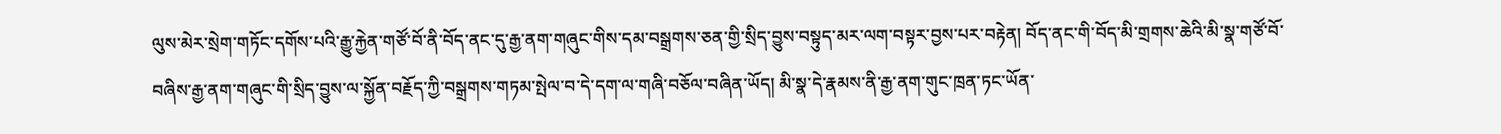ལུས་མེར་སྲེག་གཏོང་དགོས་པའི་རྒྱུ་རྐྱེན་གཙོ་བོ་ནི་བོད་ནང་དུ་རྒྱ་ནག་གཞུང་གིས་དམ་བསྒྲགས་ཅན་གྱི་སྲིད་བྱུས་བསྟུད་མར་ལག་བསྟར་བྱས་པར་བརྟེན། བོད་ནང་གི་བོད་མི་གྲགས་ཆེའི་མི་སྣ་གཙོ་བོ་བཞིས་རྒྱ་ནག་གཞུང་གི་སྲིད་བྱུས་ལ་སྐྱོན་བརྗོད་ཀྱི་བསྒྲགས་གཏམ་སྤེལ་བ་དེ་དག་ལ་གཞི་བཅོལ་བཞིན་ཡོད། མི་སྣ་དེ་རྣམས་ནི་རྒྱ་ནག་གུང་ཁྲན་ཏང་ཡོན་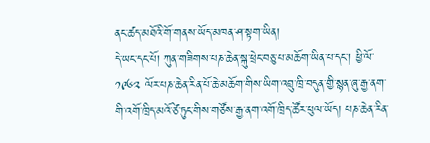ནང་ཚད་མཐོའི་གོ་གནས་ཡོད་མཁན་ཤ་སྟག་ཡིན།
དེ་ཡང་དང་པོ། ཀུན་གཟིགས་པཎ་ཆེན་སྐུ་ཕྲེང་བཅུ་པ་མཆོག་ཡིན་པ་དང་། ཕྱི་ལོ་ ༡༩༦༢ ལོར་པཎ་ཆེན་རིན་པོ་ཆེ་མཆོག་གིས་ཡིག་འབྲུ་ཁྲི་བདུན་གྱི་སྙན་ཞུ་རྒྱ་ནག་གི་འགོ་ཁྲིད་མའོ་ཙེ་ཏུང་གིས་གཙོས་རྒྱ་ནག་འགོ་ཁྲིད་ཚོར་ཕུལ་ཡོད། པཎ་ཆེན་རིན་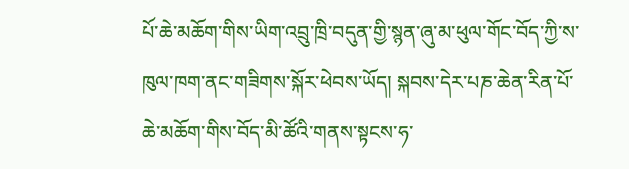པོ་ཆེ་མཆོག་གིས་ཡིག་འབྲུ་ཁྲི་བདུན་གྱི་སྙན་ཞུ་མ་ཕུལ་གོང་བོད་ཀྱི་ས་ཁུལ་ཁག་ནང་གཟིགས་སྐོར་ཕེབས་ཡོད། སྐབས་དེར་པཎ་ཆེན་རིན་པོ་ཆེ་མཆོག་གིས་བོད་མི་ཚོའི་གནས་སྟངས་ཧ་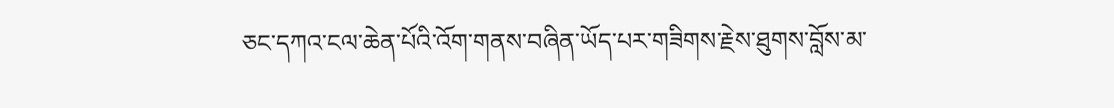ཅང་དཀའ་ངལ་ཆེན་པོའི་འོག་གནས་བཞིན་ཡོད་པར་གཟིགས་རྗེས་ཐུགས་བློས་མ་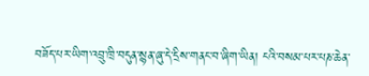བཟོད་པར་ཡིག་འབྲུ་ཁྲི་བདུན་སྙན་ཞུ་དེ་དྲིས་གནང་བ་ཞིག་ཡིན། ངའི་བསམ་པར་པཎ་ཆེན་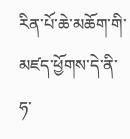རིན་པོ་ཆེ་མཆོག་གི་མཛད་ཕྱོགས་དེ་ནི་ཧ་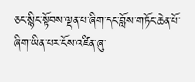ཅང་སྙིང་སྟོབས་ལྡན་པ་ཞིག་དང་བློས་གཏོང་ཆེན་པོ་ཞིག་ཡིན་པར་ངོས་འཛིན་ཞུ་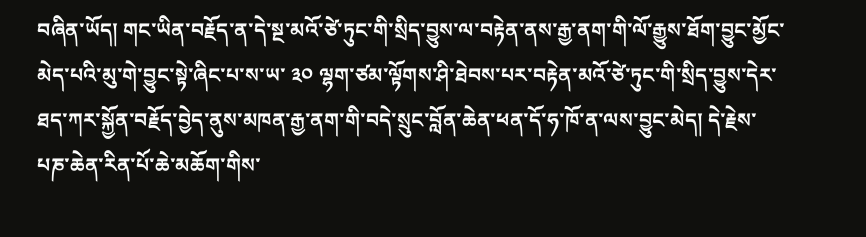བཞིན་ཡོད། གང་ཡིན་བརྗོད་ན་དེ་སྔ་མའོ་ཙེ་ཏུང་གི་སྲིད་བྱུས་ལ་བརྟེན་ནས་རྒྱ་ནག་གི་ལོ་རྒྱུས་ཐོག་བྱུང་མྱོང་མེད་པའི་མུ་གེ་བྱུང་སྟེ་ཞིང་པ་ས་ཡ་ ༣༠ ལྷག་ཙམ་ལྟོགས་ཤི་ཐེབས་པར་བརྟེན་མའོ་ཙེ་ཏུང་གི་སྲིད་བྱུས་དེར་ཐད་ཀར་སྐྱོན་བརྗོད་བྱེད་ནུས་མཁན་རྒྱ་ནག་གི་བདེ་སྲུང་བློན་ཆེན་ཕན་དོ་ཧ་ཁོ་ན་ལས་བྱུང་མེད། དེ་རྗེས་པཎ་ཆེན་རིན་པོ་ཆེ་མཆོག་གིས་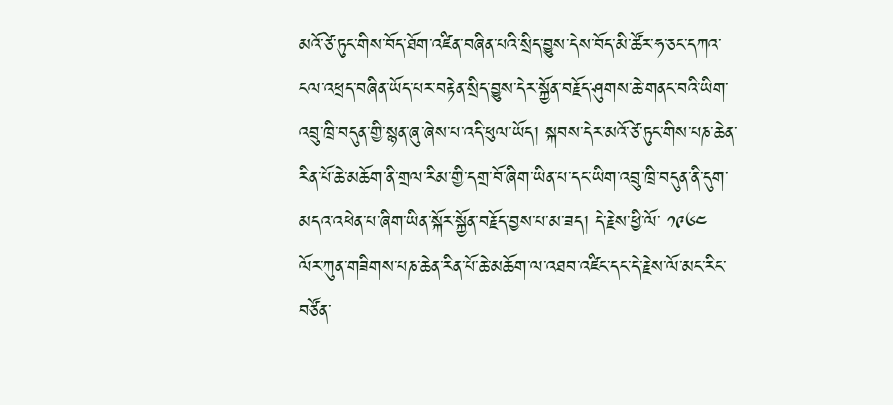མའོ་ཙེ་ཏུང་གིས་བོད་ཐོག་འཛིན་བཞིན་པའི་སྲིད་བྱུས་དེས་བོད་མི་ཚོར་ཧ་ཅང་དཀའ་ངལ་འཕྲད་བཞིན་ཡོད་པར་བརྟེན་སྲིད་བྱུས་དེར་སྐྱོན་བརྗོད་ཤུགས་ཆེ་གནང་བའི་ཡིག་འབྲུ་ཁྲི་བདུན་གྱི་སྙན་ཞུ་ཞེས་པ་འདི་ཕུལ་ཡོད། སྐབས་དེར་མའོ་ཙེ་ཏུང་གིས་པཎ་ཆེན་རིན་པོ་ཆེ་མཆོག་ནི་གྲལ་རིམ་གྱི་དགྲ་བོ་ཞིག་ཡིན་པ་དང་ཡིག་འབྲུ་ཁྲི་བདུན་ནི་དུག་མདའ་འཕེན་པ་ཞིག་ཡིན་སྐོར་སྐྱོན་བརྗོད་བྱས་པ་མ་ཟད། དེ་རྗེས་ཕྱི་ལོ་ ༡༩༦༤ ལོར་ཀུན་གཟིགས་པཎ་ཆེན་རིན་པོ་ཆེ་མཆོག་ལ་འཐབ་འཛིང་དང་དེ་རྗེས་ལོ་མང་རིང་བཙོན་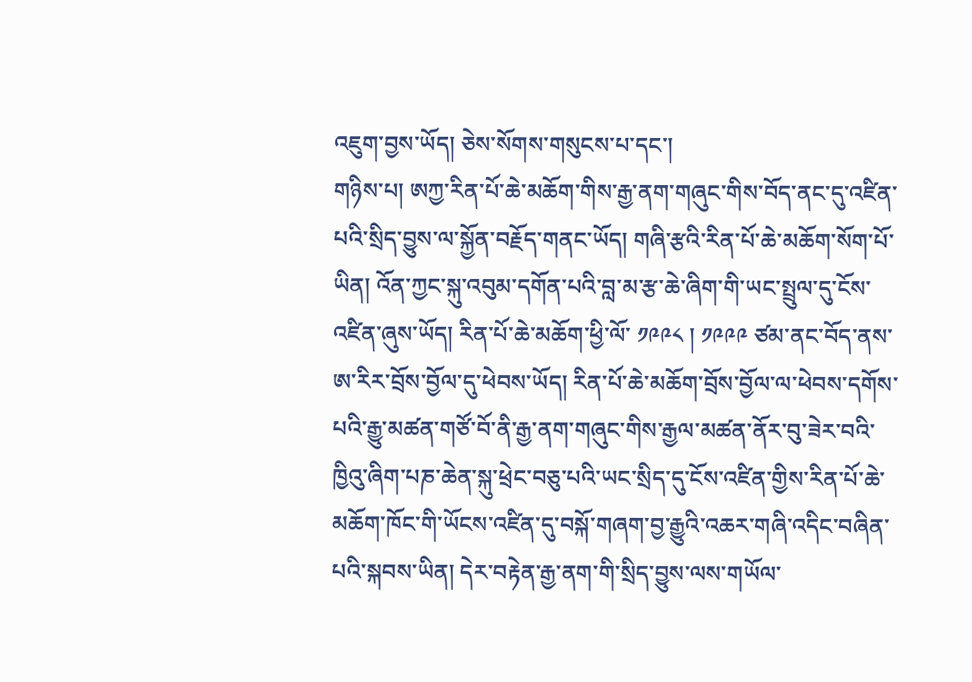འཇུག་བྱས་ཡོད། ཅེས་སོགས་གསུངས་པ་དང་།
གཉིས་པ། ཨཀྱ་རིན་པོ་ཆེ་མཆོག་གིས་རྒྱ་ནག་གཞུང་གིས་བོད་ནང་དུ་འཛིན་པའི་སྲིད་བྱུས་ལ་སྐྱོན་བརྗོད་གནང་ཡོད། གཞི་རྩའི་རིན་པོ་ཆེ་མཆོག་སོག་པོ་ཡིན། འོན་ཀྱང་སྐུ་འབུམ་དགོན་པའི་བླ་མ་རྩ་ཆེ་ཞིག་གི་ཡང་སྤྲུལ་དུ་ངོས་འཛིན་ཞུས་ཡོད། རིན་པོ་ཆེ་མཆོག་ཕྱི་ལོ་ ༡༩༩༨ ། ༡༩༩༩ ཙམ་ནང་བོད་ནས་ཨ་རིར་བྲོས་བྱོལ་དུ་ཕེབས་ཡོད། རིན་པོ་ཆེ་མཆོག་བྲོས་བྱོལ་ལ་ཕེབས་དགོས་པའི་རྒྱུ་མཚན་གཙོ་བོ་ནི་རྒྱ་ནག་གཞུང་གིས་རྒྱལ་མཚན་ནོར་བུ་ཟེར་བའི་ཁྱིའུ་ཞིག་པཎ་ཆེན་སྐུ་ཕྲེང་བཅུ་པའི་ཡང་སྲིད་དུ་ངོས་འཛིན་གྱིས་རིན་པོ་ཆེ་མཆོག་ཁོང་གི་ཡོངས་འཛིན་དུ་བསྐོ་གཞག་བྱ་རྒྱུའི་འཆར་གཞི་འདིང་བཞིན་པའི་སྐབས་ཡིན། དེར་བརྟེན་རྒྱ་ནག་གི་སྲིད་བྱུས་ལས་གཡོལ་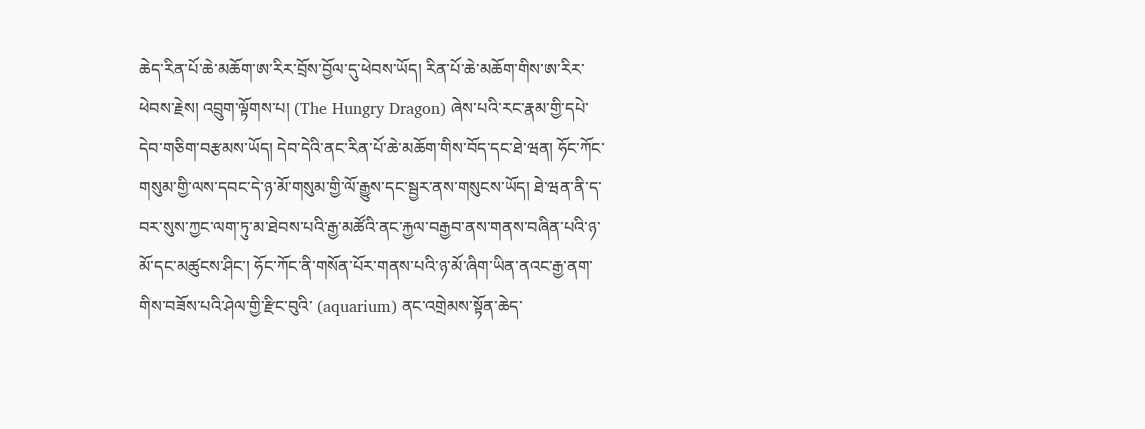ཆེད་རིན་པོ་ཆེ་མཆོག་ཨ་རིར་བྲོས་བྱོལ་དུ་ཕེབས་ཡོད། རིན་པོ་ཆེ་མཆོག་གིས་ཨ་རིར་ཕེབས་རྗེས། འབྲུག་ལྟོགས་པ། (The Hungry Dragon) ཞེས་པའི་རང་རྣམ་གྱི་དཔེ་དེབ་གཅིག་བརྩམས་ཡོད། དེབ་དེའི་ནང་རིན་པོ་ཆེ་མཆོག་གིས་བོད་དང་ཐེ་ཝན། ཧོང་ཀོང་གསུམ་གྱི་ལས་དབང་དེ་ཉ་མོ་གསུམ་གྱི་ལོ་རྒྱུས་དང་སྦྱར་ནས་གསུངས་ཡོད། ཐེ་ཝན་ནི་ད་བར་སུས་ཀྱང་ལག་ཏུ་མ་ཐེབས་པའི་རྒྱ་མཚོའི་ནང་རྐྱལ་བརྒྱབ་ནས་གནས་བཞིན་པའི་ཉ་མོ་དང་མཚུངས་ཤིང་། ཧོང་ཀོང་ནི་གསོན་པོར་གནས་པའི་ཉ་མོ་ཞིག་ཡིན་ནའང་རྒྱ་ནག་གིས་བཟོས་པའི་ཤེལ་གྱི་རྫིང་བུའི་ (aquarium) ནང་འགྲེམས་སྟོན་ཆེད་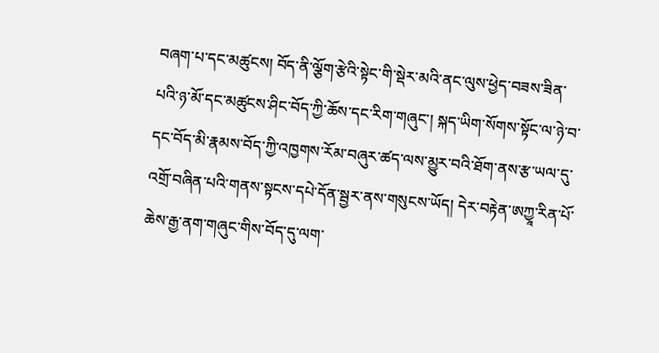བཞག་པ་དང་མཚུངས། བོད་ནི་ལྕོག་རྩེའི་སྟེང་གི་སྡེར་མའི་ནང་ལུས་ཕྱེད་བཟས་ཟིན་པའི་ཉ་མོ་དང་མཚུངས་ཤིང་བོད་ཀྱི་ཆོས་དང་རིག་གཞུང་། སྐད་ཡིག་སོགས་སྟོང་ལ་ཉེ་བ་དང་བོད་མི་རྣམས་བོད་ཀྱི་འཁྱགས་རོམ་བཞུར་ཚད་ལས་མྱུར་བའི་ཐོག་ནས་རྩ་ཡལ་དུ་འགྲོ་བཞིན་པའི་གནས་སྟངས་དཔེ་དོན་སྦྱར་ནས་གསུངས་ཡོད། དེར་བརྟེན་ཨཀྱཱ་རིན་པོ་ཆེས་རྒྱ་ནག་གཞུང་གིས་བོད་དུ་ལག་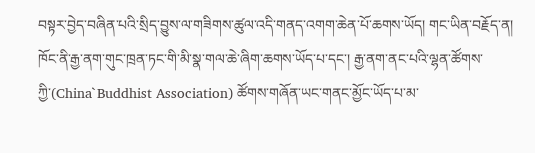བསྟར་བྱེད་བཞིན་པའི་སྲིད་བྱུས་ལ་གཟིགས་ཚུལ་འདི་གནད་འགག་ཆེན་པོ་ཆགས་ཡོད། གང་ཡིན་བརྗོད་ན། ཁོང་ནི་རྒྱ་ནག་གུང་ཁྲན་ཏང་གི་མི་སྣ་གལ་ཆེ་ཞིག་ཆགས་ཡོད་པ་དང་། རྒྱ་ནག་ནང་པའི་ལྷན་ཚོགས་ཀྱི་(China`Buddhist Association) ཚོགས་གཞོན་ཡང་གནང་མྱོང་ཡོད་པ་མ་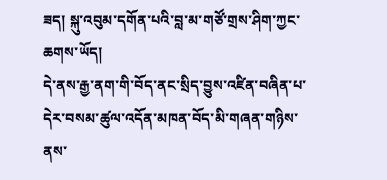ཟད། སྐུ་འབུམ་དགོན་པའི་བླ་མ་གཙོ་གྲས་ཤིག་ཀྱང་ཆགས་ཡོད།
དེ་ནས་རྒྱ་ནག་གི་བོད་ནང་སྲིད་བྱུས་འཛིན་བཞིན་པ་དེར་བསམ་ཚུལ་འདོན་མཁན་བོད་མི་གཞན་གཉིས་ནས་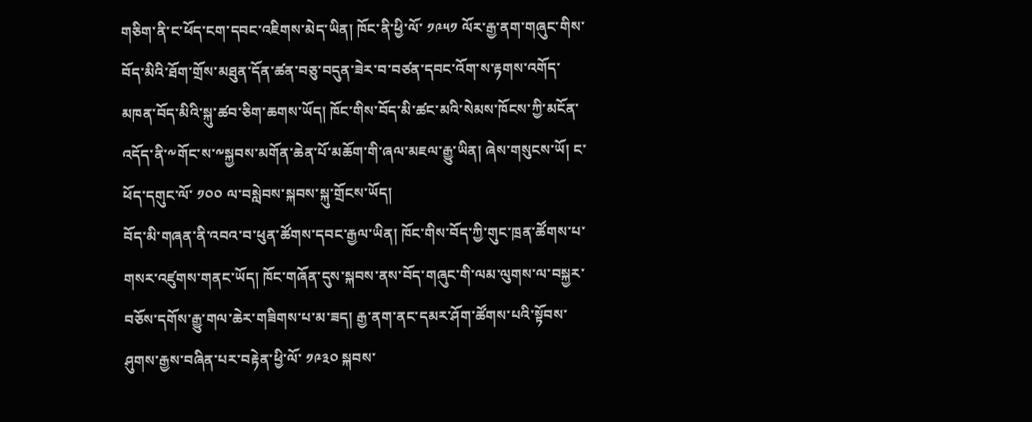གཅིག་ནི་ང་ཕོད་ངག་དབང་འཇིགས་མེད་ཡིན། ཁོང་ནི་ཕྱི་ལོ་ ༡༩༥༡ ལོར་རྒྱ་ནག་གཞུང་གིས་བོད་མིའི་ཐོག་གྲོས་མཐུན་དོན་ཚན་བཅུ་བདུན་ཟེར་བ་བཙན་དབང་འོག་ས་རྟགས་འགོད་མཁན་བོད་མིའི་སྐུ་ཚབ་ཅིག་ཆགས་ཡོད། ཁོང་གིས་བོད་མི་ཚང་མའི་སེམས་ཁོངས་ཀྱི་མངོན་འདོད་ནི་༸གོང་ས་༸སྐྱབས་མགོན་ཆེན་པོ་མཆོག་གི་ཞལ་མཇལ་རྒྱུ་ཡིན། ཞེས་གསུངས་ཡོ། ང་ཕོད་དགུང་ལོ་ ༡༠༠ ལ་བསླེབས་སྐབས་སྐུ་གྲོངས་ཡོད།
བོད་མི་གཞན་ནི་འབའ་བ་ཕུན་ཚོགས་དབང་རྒྱལ་ཡིན། ཁོང་གིས་བོད་ཀྱི་གུང་ཁྲན་ཚོགས་པ་གསར་འཛུགས་གནང་ཡོད། ཁོང་གཞོན་དུས་སྐབས་ནས་བོད་གཞུང་གི་ལམ་ལུགས་ལ་བསྐྱར་བཅོས་དགོས་རྒྱུ་གལ་ཆེར་གཟིགས་པ་མ་ཟད། རྒྱ་ནག་ནང་དམར་ཤོག་ཚོགས་པའི་སྟོབས་ཤུགས་རྒྱས་བཞིན་པར་བརྟེན་ཕྱི་ལོ་ ༡༩༣༠ སྐབས་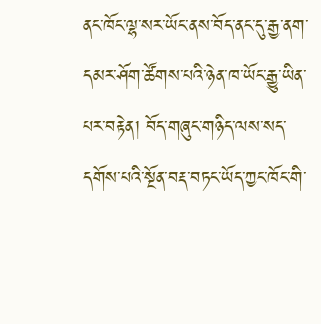ནང་ཁོང་ལྷ་སར་ཡོང་ནས་བོད་ནང་དུ་རྒྱ་ནག་དམར་ཤོག་ཚོགས་པའི་ཉེན་ཁ་ཡོང་རྒྱུ་ཡིན་པར་བརྟེན། བོད་གཞུང་གཉིད་ལས་སད་དགོས་པའི་སྔོན་བརྡ་བཏང་ཡོད་ཀྱང་ཁོང་གི་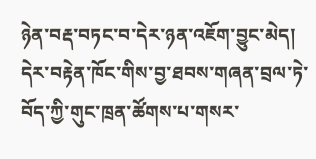ཉེན་བརྡ་བཏང་བ་དེར་ཉན་འཇོག་བྱུང་མེད། དེར་བརྟེན་ཁོང་གིས་བྱ་ཐབས་གཞན་བྲལ་ཏེ་བོད་ཀྱི་གུང་ཁྲན་ཚོགས་པ་གསར་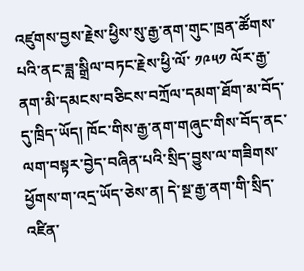འཛུགས་བྱས་རྗེས་ཕྱིས་སུ་རྒྱ་ནག་གུང་ཁྲན་ཚོགས་པའི་ནང་ཟླ་སྒྲིལ་བཏང་རྗེས་ཕྱི་ལོ་ ༡༩༥༡ ལོར་རྒྱ་ནག་མི་དམངས་བཅིངས་བཀྲོལ་དམག་ཐོག་མ་བོད་དུ་ཁྲིད་ཡོད། ཁོང་གིས་རྒྱ་ནག་གཞུང་གིས་བོད་ནང་ལག་བསྟར་བྱེད་བཞིན་པའི་སྲིད་བྱུས་ལ་གཟིགས་ཕྱོགས་ག་འདྲ་ཡོད་ཅེས་ན། དེ་སྔ་རྒྱ་ནག་གི་སྲིད་འཛིན་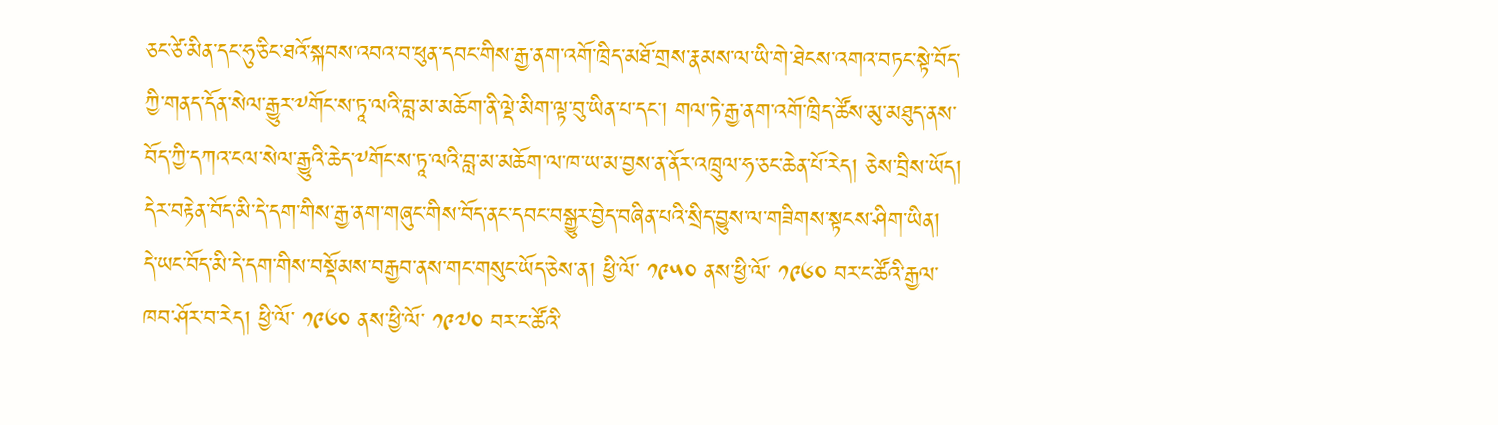ཅང་ཙེ་མིན་དང་ཧུ་ཅིང་ཐའོ་སྐབས་འབའ་བ་ཕུན་དབང་གིས་རྒྱ་ནག་འགོ་ཁྲིད་མཐོ་གྲས་རྣམས་ལ་ཡི་གེ་ཐེངས་འགའ་བཏང་སྟེ་བོད་ཀྱི་གནད་དོན་སེལ་རྒྱུར་༸གོང་ས་ཏཱ་ལའི་བླ་མ་མཆོག་ནི་ལྡེ་མིག་ལྟ་བུ་ཡིན་པ་དང་། གལ་ཏེ་རྒྱ་ནག་འགོ་ཁྲིད་ཚོས་མུ་མཐུད་ནས་བོད་ཀྱི་དཀའ་ངལ་སེལ་རྒྱུའི་ཆེད་༸གོང་ས་ཏཱ་ལའི་བླ་མ་མཆོག་ལ་ཁ་ཡ་མ་བྱས་ན་ནོར་འཁྲུལ་ཧ་ཅང་ཆེན་པོ་རེད། ཅེས་བྲིས་ཡོད།
དེར་བརྟེན་བོད་མི་དེ་དག་གིས་རྒྱ་ནག་གཞུང་གིས་བོད་ནང་དབང་བསྒྱུར་བྱེད་བཞིན་པའི་སྲིད་བྱུས་ལ་གཟིགས་སྟངས་ཤིག་ཡིན།
དེ་ཡང་བོད་མི་དེ་དག་གིས་བསྡོམས་བརྒྱབ་ནས་གང་གསུང་ཡོད་ཅེས་ན། ཕྱི་ལོ་ ༡༩༥༠ ནས་ཕྱི་ལོ་ ༡༩༦༠ བར་ང་ཚོའི་རྒྱལ་ཁབ་ཤོར་བ་རེད། ཕྱི་ལོ་ ༡༩༦༠ ནས་ཕྱི་ལོ་ ༡༩༧༠ བར་ང་ཚོའི་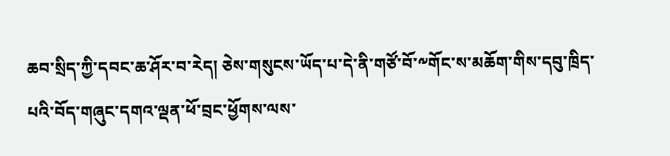ཆབ་སྲིད་ཀྱི་དབང་ཆ་ཤོར་བ་རེད། ཅེས་གསུངས་ཡོད་པ་དེ་ནི་གཙོ་བོ་༸གོང་ས་མཆོག་གིས་དབུ་ཁྲིད་པའི་བོད་གཞུང་དགའ་ལྡན་ཕོ་བྲང་ཕྱོགས་ལས་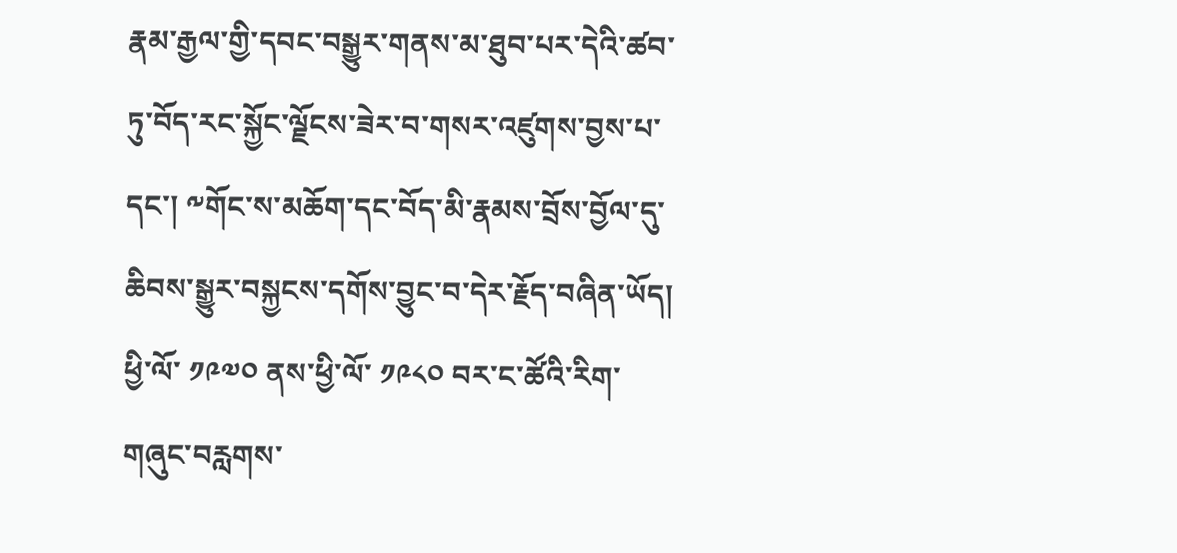རྣམ་རྒྱལ་གྱི་དབང་བསྒྱུར་གནས་མ་ཐུབ་པར་དེའི་ཚབ་ཏུ་བོད་རང་སྐྱོང་ལྗོངས་ཟེར་བ་གསར་འཛུགས་བྱས་པ་དང་། ༸གོང་ས་མཆོག་དང་བོད་མི་རྣམས་བྲོས་བྱོལ་དུ་ཆིབས་སྒྱུར་བསྐྱངས་དགོས་བྱུང་བ་དེར་རྗོད་བཞིན་ཡོད། ཕྱི་ལོ་ ༡༩༧༠ ནས་ཕྱི་ལོ་ ༡༩༨༠ བར་ང་ཚོའི་རིག་གཞུང་བརླགས་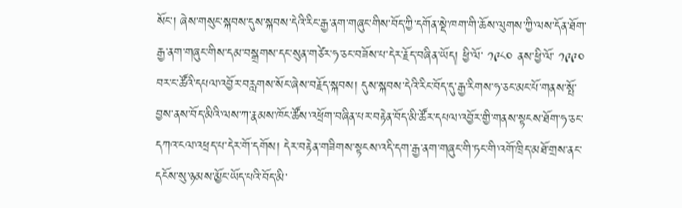སོང་། ཞེས་གསུང་སྐབས་དུས་སྐབས་དེའི་རིང་རྒྱ་ནག་གཞུང་གིས་བོད་ཀྱི་དགོན་སྡེ་ཁག་གི་ཆོས་ལུགས་ཀྱི་ལས་དོན་ཐོག་རྒྱ་ནག་གཞུང་གིས་དམ་བསྒྲགས་དང་སུན་གཙེར་ཧ་ཅང་བཟོས་པ་དེར་རྗོད་བཞིན་ཡོད། ཕྱི་ལོ་ ༡༩༨༠ ནས་ཕྱི་ལོ་ ༡༩༩༠ བར་ང་ཚོའི་དཔལ་འབྱོར་བརླགས་སོང་ཞེས་བརྗོད་སྐབས། དུས་སྐབས་དེའི་རིང་བོད་དུ་རྒྱ་རིགས་ཧ་ཅང་མང་པོ་གནས་སྤོ་བྱས་ནས་བོད་མིའི་ལས་ཀ་རྣམས་ཁོང་ཚོས་འཕྲོག་བཞིན་པར་བརྟེན་བོད་མི་ཚོར་དཔལ་འབྱོར་གྱི་གནས་སྟངས་ཐོག་ཧ་ཅང་དཀའ་ངལ་འཕྲད་པ་དེར་གོ་དགོས། དེར་བརྟེན་གཟིགས་སྟངས་འདི་དག་རྒྱ་ནག་གཞུང་གི་ཏང་གི་འགོ་ཁྲིད་མཐོ་གྲས་ནང་དངོས་སུ་ཉམས་མྱོང་ཡོད་པའི་བོད་མི་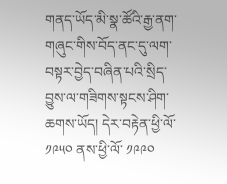གནད་ཡོད་མི་སྣ་ཚོའི་རྒྱ་ནག་གཞུང་གིས་བོད་ནང་དུ་ལག་བསྟར་བྱེད་བཞིན་པའི་སྲིད་བྱུས་ལ་གཟིགས་སྟངས་ཤིག་ཆགས་ཡོད། དེར་བརྟེན་ཕྱི་ལོ་ ༡༩༥༠ ནས་ཕྱི་ལོ་ ༡༩༩༠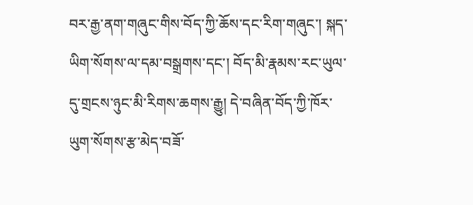བར་རྒྱ་ནག་གཞུང་གིས་བོད་ཀྱི་ཆོས་དང་རིག་གཞུང་། སྐད་ཡིག་སོགས་ལ་དམ་བསྒྲགས་དང་། བོད་མི་རྣམས་རང་ཡུལ་དུ་གྲངས་ཉུང་མི་རིགས་ཆགས་རྒྱུ། དེ་བཞིན་བོད་ཀྱི་ཁོར་ཡུག་སོགས་རྩ་མེད་བཟོ་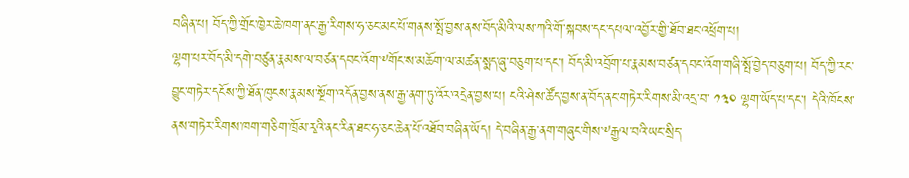བཞིན་པ། བོད་ཀྱི་གྲོང་ཁྱེར་ཆེ་ཁག་ནང་རྒྱ་རིགས་ཧ་ཅང་མང་པོ་གནས་སྤོ་བྱས་ནས་བོད་མིའི་ལས་ཀའི་གོ་སྐབས་དང་དཔལ་འབྱོར་གྱི་ཐོབ་ཐང་འཕྲོག་པ།
ལྷག་པར་བོད་མི་དགེ་བཙུན་རྣམས་ལ་བཙན་དབང་འོག་༸གོང་ས་མཆོག་ལ་མཚན་སྨད་ཞུ་བཅུག་པ་དང་། བོད་མི་འབྲོག་པ་རྣམས་བཙན་དབང་འོག་གཞི་སྤོ་བྱེད་བཅུག་པ། བོད་ཀྱི་རང་བྱུང་གཏེར་དངོས་ཀྱི་ཐོན་ཁུངས་རྣམས་སྔོག་འདོན་བྱས་ནས་རྒྱ་ནག་ཏུ་འོར་འདྲེན་བྱས་པ། ངའི་ཤེས་ཚོད་བྱས་ན་བོད་ནང་གཏེར་རིགས་མི་འདྲ་བ་ ༡༣༠ ལྷག་ཡོད་པ་དང་། དེའི་ཁོངས་ནས་གཏེར་རིགས་ཁག་གཅིག་ཁྲོམ་རྭའི་ནང་རིན་ཐང་ཧ་ཅང་ཆེན་པོ་འཐོབ་བཞིན་ཡོད། དེ་བཞིན་རྒྱ་ནག་གཞུང་གིས་༸རྒྱལ་བའི་ཡང་སྲིད་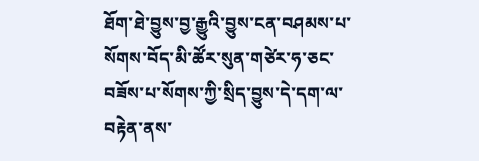ཐོག་ཐེ་བྱུས་བྱ་རྒྱུའི་བྱུས་ངན་བཤམས་པ་སོགས་བོད་མི་ཚོར་སུན་གཙེར་ཧ་ཅང་བཟོས་པ་སོགས་ཀྱི་སྲིད་བྱུས་དེ་དག་ལ་བརྟེན་ནས་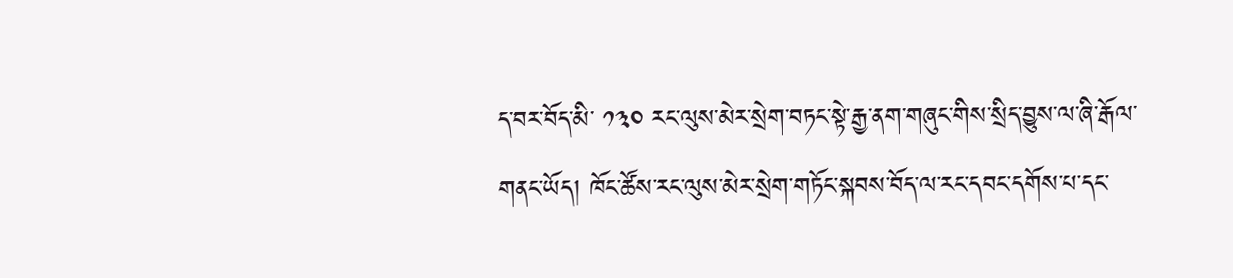ད་བར་བོད་མི་ ༡༣༠ རང་ལུས་མེར་སྲེག་བཏང་སྟེ་རྒྱ་ནག་གཞུང་གིས་སྲིད་བྱུས་ལ་ཞི་རྒོལ་གནང་ཡོད། ཁོང་ཚོས་རང་ལུས་མེར་སྲེག་གཏོང་སྐབས་བོད་ལ་རང་དབང་དགོས་པ་དང་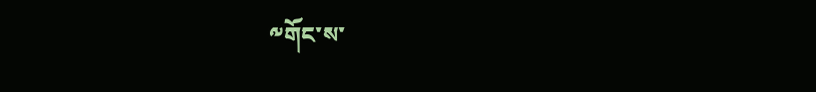༸གོང་ས་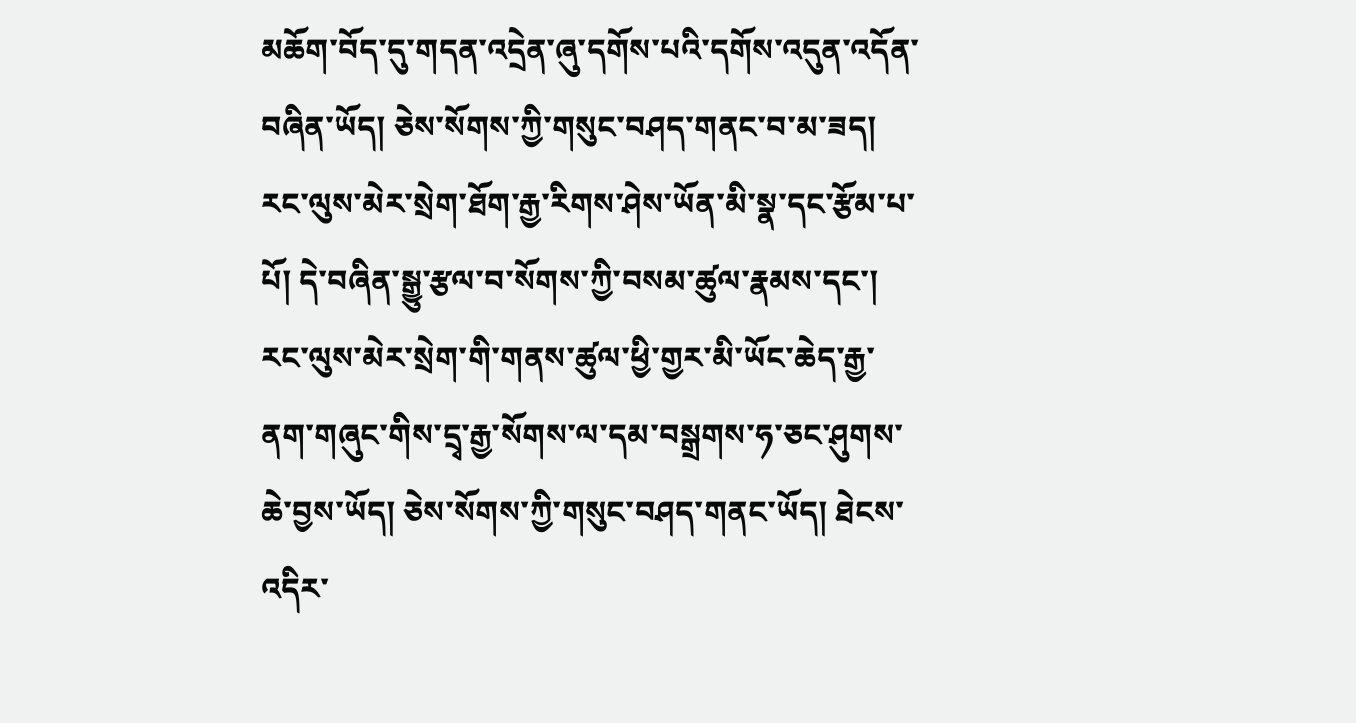མཆོག་བོད་དུ་གདན་འདྲེན་ཞུ་དགོས་པའི་དགོས་འདུན་འདོན་བཞིན་ཡོད། ཅེས་སོགས་ཀྱི་གསུང་བཤད་གནང་བ་མ་ཟད། རང་ལུས་མེར་སྲེག་ཐོག་རྒྱ་རིགས་ཤེས་ཡོན་མི་སྣ་དང་རྩོམ་པ་པོ། དེ་བཞིན་སྒྱུ་རྩལ་བ་སོགས་ཀྱི་བསམ་ཚུལ་རྣམས་དང་། རང་ལུས་མེར་སྲེག་གི་གནས་ཚུལ་ཕྱི་གྱར་མི་ཡོང་ཆེད་རྒྱ་ནག་གཞུང་གིས་དྲྭ་རྒྱ་སོགས་ལ་དམ་བསྒྲགས་ཧ་ཅང་ཤུགས་ཆེ་བྱས་ཡོད། ཅེས་སོགས་ཀྱི་གསུང་བཤད་གནང་ཡོད། ཐེངས་འདིར་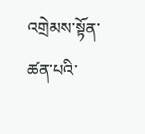འགྲེམས་སྟོན་ཚན་པའི་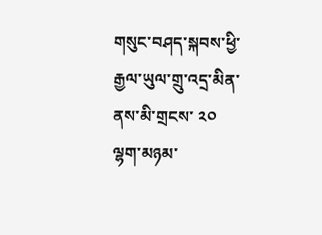གསུང་བཤད་སྐབས་ཕྱི་རྒྱལ་ཡུལ་གྲུ་འདྲ་མིན་ནས་མི་གྲངས་ ༢༠ ལྷག་མཉམ་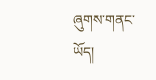ཞུགས་གནང་ཡོད།